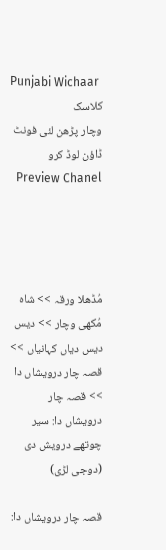Punjabi Wichaar
کلاسک
وچار پڑھن لئی فونٹ ڈاؤن لوڈ کرو Preview Chanel




مُڈھلا ورقہ >> شاہ مُکھی وچار >> دیس دیس دیاں کہانیاں >> قصہ چار درویشاں دا >> قصہ چار درویشاں دا: سیر چوتھے درویش دی (دوجی لڑی)

قصہ چار درویشاں دا: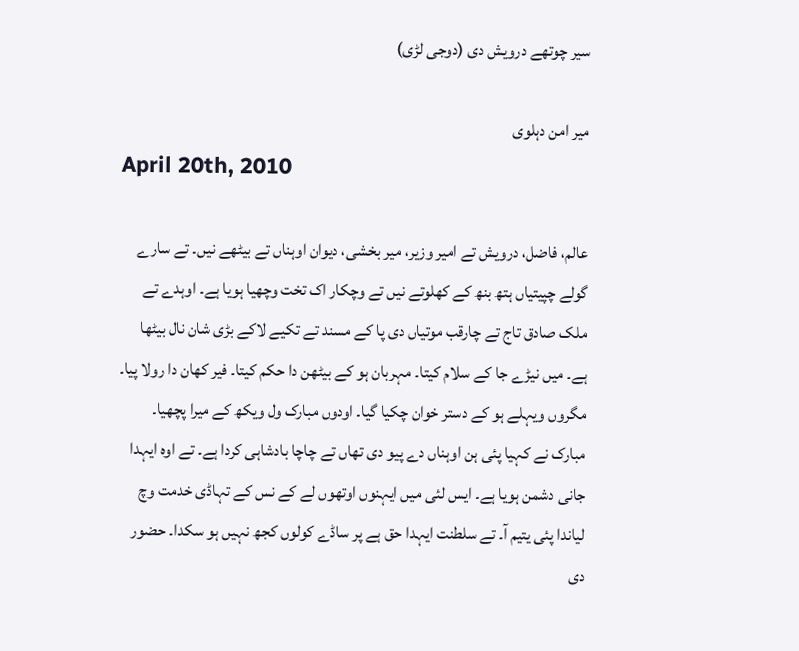سیر چوتھے درویش دی (دوجی لڑی)

میر امن دہلوی
April 20th, 2010

عالم، فاضل، درویش تے امیر وزیر، میر بخشی، دیوان اوہناں تے بیٹھے نیں۔ تے سارے گولے چپیتیاں ہتھ بنھ کے کھلوتے نیں تے وچکار اک تخت وچھیا ہویا ہے۔ اوہدے تے ملک صادق تاج تے چارقب موتیاں دی پا کے مسند تے تکیے لاکے بڑی شان نال بیٹھا ہے۔ میں نیڑے جا کے سلام کیتا۔ مہربان ہو کے بیٹھن دا حکم کیتا۔ فیر کھان دا رولا پیا۔ مگروں ویہلے ہو کے دستر خوان چکیا گیا۔ اودوں مبارک ول ویکھ کے میرا پچھیا۔ مبارک نے کہیا پئی ہن اوہناں دے پیو دی تھاں تے چاچا بادشاہی کردا ہے۔ تے اوہ ایہدا جانی دشمن ہویا ہے۔ ایس لئی میں ایہنوں اوتھوں لے کے نس کے تہاڈی خدمت وچ لیاندا پئی یتیم آ۔ تے سلطنت ایہدا حق ہے پر ساڈے کولوں کجھ نہیں ہو سکدا۔ حضور دی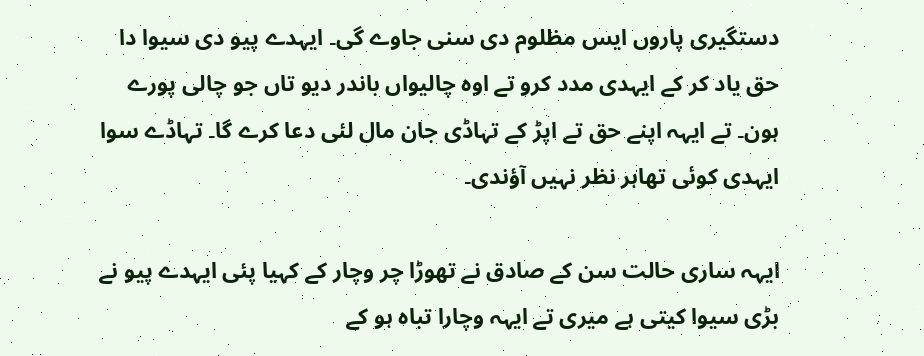دستگیری پاروں ایس مظلوم دی سنی جاوے گی۔ ایہدے پیو دی سیوا دا حق یاد کر کے ایہدی مدد کرو تے اوہ چالیواں باندر دیو تاں جو چالی پورے ہون۔ تے ایہہ اپنے حق تے اپڑ کے تہاڈی جان مال لئی دعا کرے گا۔ تہاڈے سوا ایہدی کوئی تھاہر نظر نہیں آؤندی۔

ایہہ ساری حالت سن کے صادق نے تھوڑا چر وچار کے کہیا پئی ایہدے پیو نے بڑی سیوا کیتی ہے میری تے ایہہ وچارا تباہ ہو کے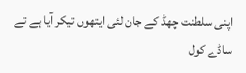اپنی سلطنت چھڈ کے جان لئی ایتھوں تیکر آیا ہے تے ساڈے کول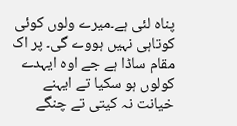پناہ لئی ہے۔میرے ولوں کوئی کوتاہی نہیں ہووے گی۔ پر اک مقام ساڈا ہے جے اوہ ایہدے کولوں ہو سکیا تے ایہنے خیانت نہ کیتی تے چنگے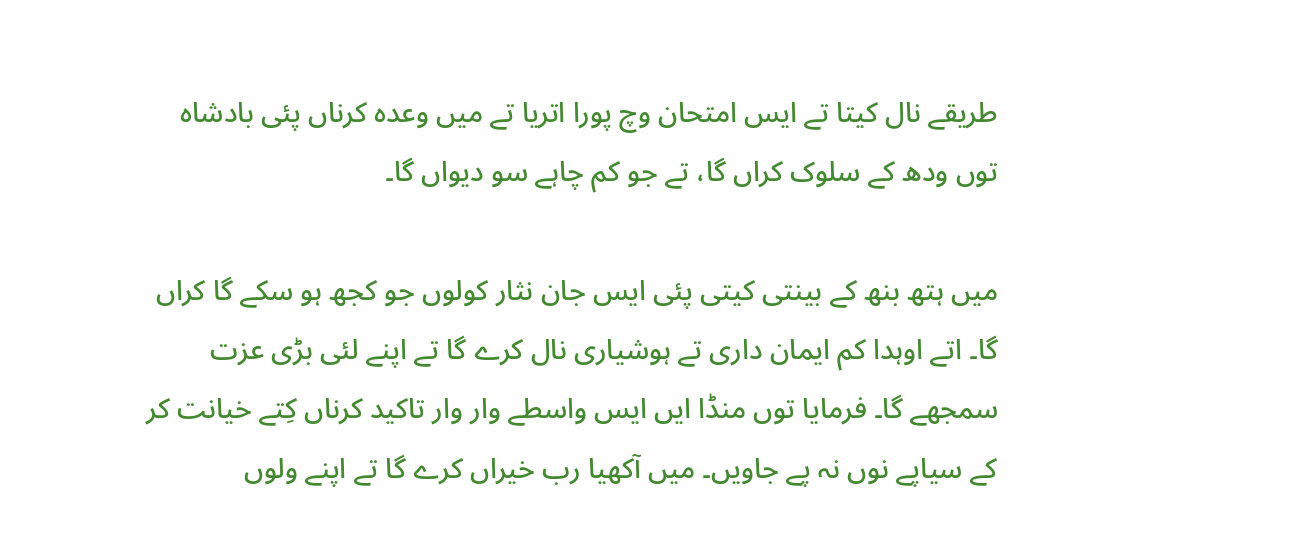طریقے نال کیتا تے ایس امتحان وچ پورا اتریا تے میں وعدہ کرناں پئی بادشاہ توں ودھ کے سلوک کراں گا، تے جو کم چاہے سو دیواں گا۔

میں ہتھ بنھ کے بینتی کیتی پئی ایس جان نثار کولوں جو کجھ ہو سکے گا کراں گا۔ اتے اوہدا کم ایمان داری تے ہوشیاری نال کرے گا تے اپنے لئی بڑی عزت سمجھے گا۔ فرمایا توں منڈا ایں ایس واسطے وار وار تاکید کرناں کِتے خیانت کر کے سیاپے نوں نہ پے جاویں۔ میں آکھیا رب خیراں کرے گا تے اپنے ولوں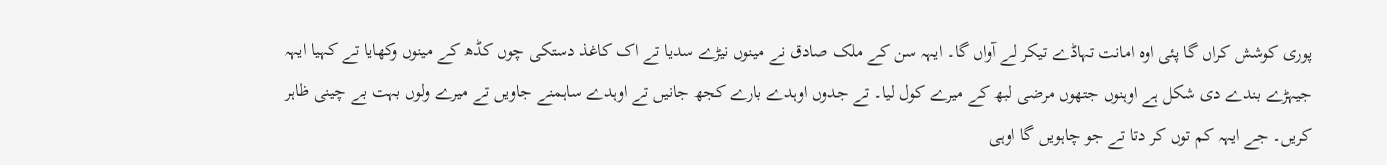پوری کوشش کراں گا پئی اوہ امانت تہاڈے تیکر لے آواں گا۔ ایہہ سن کے ملک صادق نے مینوں نیڑے سدیا تے اک کاغذ دستکی چوں کڈھ کے مینوں وکھایا تے کہیا ایہہ جیہڑے بندے دی شکل ہے اوہنوں جتھوں مرضی لبھ کے میرے کول لیا۔ تے جدوں اوہدے بارے کجھ جانیں تے اوہدے ساہمنے جاویں تے میرے ولوں بہت بے چینی ظاہر کریں۔ جے ایہہ کم توں کر دتا تے جو چاہویں گا اوہی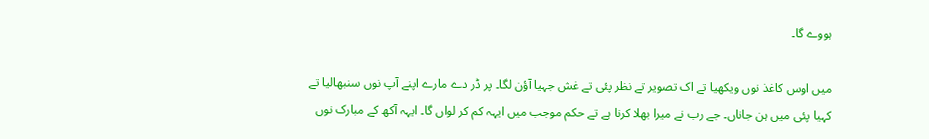ہووے گا۔

میں اوس کاغذ نوں ویکھیا تے اک تصویر تے نظر پئی تے غش جہیا آؤن لگا۔ پر ڈر دے مارے اپنے آپ نوں سنبھالیا تے کہیا پئی میں ہن جاناں۔ جے رب نے میرا بھلا کرنا ہے تے حکم موجب میں ایہہ کم کر لواں گا۔ ایہہ آکھ کے مبارک نوں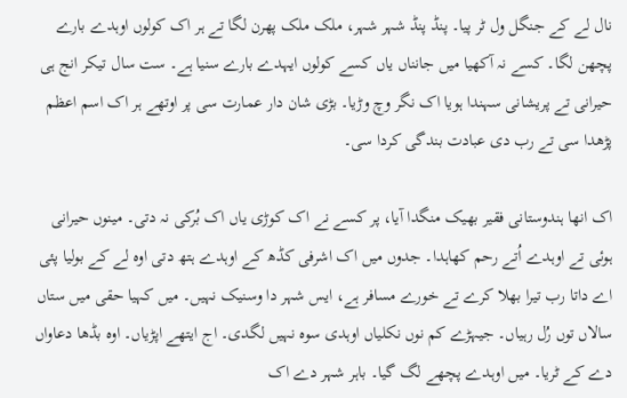نال لے کے جنگل ول ٹر پیا۔ پنڈ پنڈ شہر شہر، ملک ملک پھرن لگا تے ہر اک کولوں اوہدے بارے پچھن لگا۔ کسے نہ آکھیا میں جانناں یاں کسے کولوں ایہدے بارے سنیا ہے۔ ست سال تیکر انج ہی حیرانی تے پریشانی سہندا ہویا اک نگر وچ وڑیا۔ بڑی شان دار عمارت سی پر اوتھے ہر اک اسم اعظم پڑھدا سی تے رب دی عبادت بندگی کردا سی۔

اک انھا ہندوستانی فقیر بھیک منگدا آیا، پر کسے نے اک کوڑی یاں اک بُرکی نہ دتی۔ مینوں حیرانی ہوئی تے اوہدے اُتے رحم کھاہدا۔ جدوں میں اک اشرفی کڈھ کے اوہدے ہتھ دتی اوہ لے کے بولیا پئی اے داتا رب تیرا بھلا کرے تے خورے مسافر ہے، ایس شہر دا وسنیک نہیں۔ میں کہیا حقی میں ستاں سالاں توں رُل رہیاں۔ جیہڑے کم نوں نکلیاں اوہدی سوہ نہیں لگدی۔ اج ایتھے اپڑیاں۔ اوہ بڈھا دعاواں دے کے ٹریا۔ میں اوہدے پچھے لگ گیا۔ باہر شہر دے اک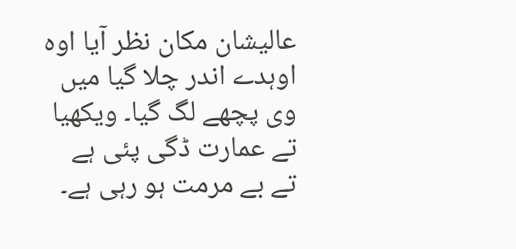عالیشان مکان نظر آیا اوہ اوہدے اندر چلا گیا میں وی پچھے لگ گیا۔ ویکھیا تے عمارت ڈگی پئی ہے تے بے مرمت ہو رہی ہے۔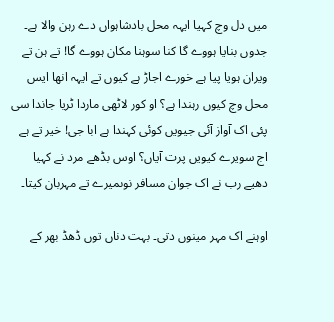میں دل وچ کہیا ایہہ محل بادشاہواں دے رہن والا ہے۔ جدوں بنایا ہووے گا کنا سوہنا مکان ہووے گا! تے ہن تے ویران ہویا پیا ہے خورے اجاڑ ہے کیوں تے ایہہ انھا ایس محل وچ کیوں رہندا ہے؟ او کور لاٹھی ماردا ٹریا جاندا سی پئی اک آواز آئی جیویں کوئی کہندا ہے ابا جی! خیر تے ہے اج سویرے کیویں پرت آیاں؟ اوس بڈھے مرد نے کہیا دھیے رب نے اک جوان مسافر نوںمیرے تے مہربان کیتا۔

اوہنے اک مہر مینوں دتی۔ بہت دناں توں ڈھڈ بھر کے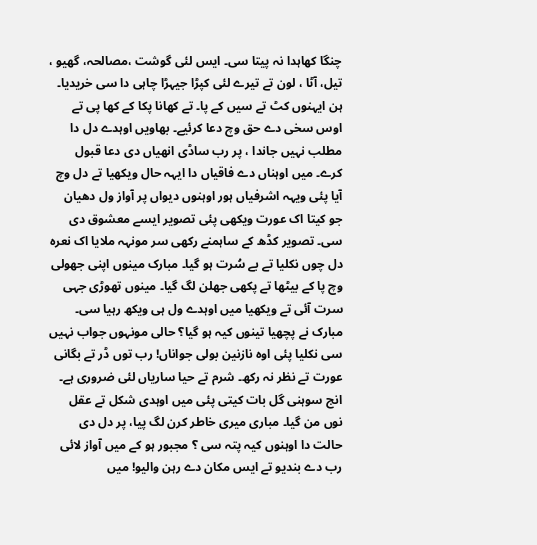چنگا کھاہدا نہ پیتا سی۔ ایس لئی گوشت ،مصالحہ، گھیو ، تیل، آٹا ، لون تے تیرے لئی کپڑا جیہڑا چاہی دا سی خریدیا۔ ہن ایہنوں کٹ تے سیں کے پا۔ تے کھانا پکا کے کھا پی تے اوس سخی دے حق وچ دعا کرئیے۔ بھاویں اوہدے دل دا مطلب نہیں جاندا ، پر رب ساڈی انھیاں دی دعا قبول کرے۔ میں اوہناں دے فاقیاں دا ایہہ حال ویکھیا تے دل وچ آیا پئی ویہہ اشرفیاں ہور اوہنوں دیواں پر آواز ول دھیان جو کیتا اک عورت ویکھی پئی تصویر ایسے معشوق دی سی۔ تصویر کڈھ کے ساہمنے رکھی سر مونہہ ملایا اک نعرہ دل چوں نکلیا تے بے سُرت ہو گیا۔ مبارک مینوں اپنی جھولی وچ پا کے بیٹھا تے پکھی جھلن لگ گیا۔ مینوں تھوڑی جہی سرت آئی تے ویکھیا میں اوہدے ول ہی ویکھ رہیا سی۔ مبارک نے پچھیا تینوں کیہ ہو گیا؟ حالی مونہوں جواب نہیں سی نکلیا پئی اوہ نازنین بولی جواناں! رب توں ڈر تے بگانی عورت تے نظر نہ رکھ۔ شرم تے حیا ساریاں لئی ضروری ہے۔ انج سوہنی گل بات کیتی پئی میں اوہدی شکل تے عقل نوں من گیا۔ مباری میری خاطر کرن لگ پیا، پر دل دی حالت دا اوہنوں کیہ پتہ سی ؟ مجبور ہو کے میں آواز لائی رب دے بندیو تے ایس مکان دے رہن والیو! میں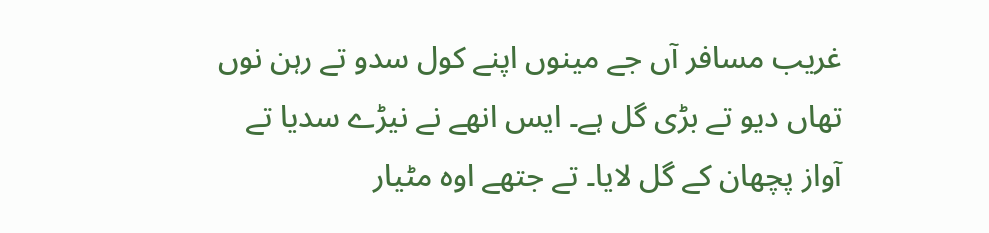غریب مسافر آں جے مینوں اپنے کول سدو تے رہن نوں تھاں دیو تے بڑی گل ہے۔ ایس انھے نے نیڑے سدیا تے آواز پچھان کے گل لایا۔ تے جتھے اوہ مٹیار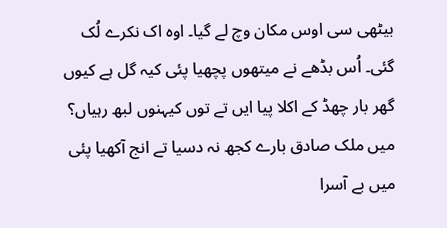بیٹھی سی اوس مکان وچ لے گیا۔ اوہ اک نکرے لُک گئی۔ اُس بڈھے نے میتھوں پچھیا پئی کیہ گل ہے کیوں گھر بار چھڈ کے اکلا پیا ایں تے توں کیہنوں لبھ رہیاں؟ میں ملک صادق بارے کجھ نہ دسیا تے انج آکھیا پئی میں بے آسرا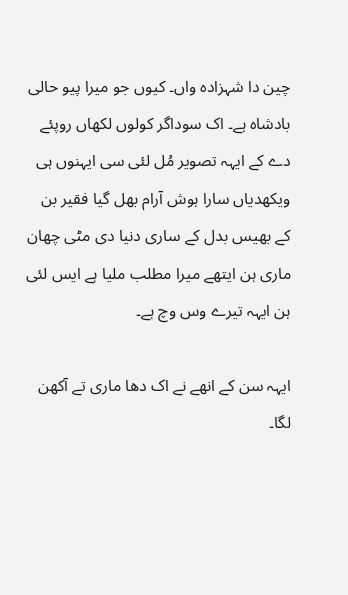چین دا شہزادہ واں۔ کیوں جو میرا پیو حالی بادشاہ ہے۔ اک سوداگر کولوں لکھاں روپئے دے کے ایہہ تصویر مُل لئی سی ایہنوں ہی ویکھدیاں سارا ہوش آرام بھل گیا فقیر بن کے بھیس بدل کے ساری دنیا دی مٹی چھان ماری ہن ایتھے میرا مطلب ملیا ہے ایس لئی ہن ایہہ تیرے وس وچ ہے۔

ایہہ سن کے انھے نے اک دھا ماری تے آکھن لگا۔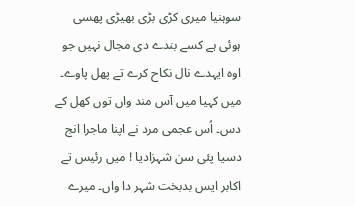سوہنیا میری کڑی بڑی بھیڑی پھسی ہوئی ہے کسے بندے دی مجال نہیں جو اوہ ایہدے نال نکاح کرے تے پھل پاوے۔ میں کہیا میں آس مند واں توں کھل کے دس۔ اُس عجمی مرد نے اپنا ماجرا انج دسیا پئی سن شہزادیا ! میں رئیس تے اکابر ایس بدبخت شہر دا واں۔ میرے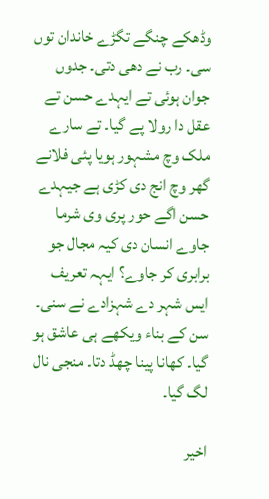وڈھکے چنگے تگڑے خاندان توں سی۔ رب نے دھی دتی۔ جدوں جوان ہوئی تے ایہدے حسن تے عقل دا رولا پے گیا۔ تے سارے ملک وچ مشہور ہویا پئی فلانے گھر وچ انج دی کڑی ہے جیہدے حسن اگے حور پری وی شرما جاوے انسان دی کیہ مجال جو برابری کر جاوے؟ ایہہ تعریف ایس شہر دے شہزادے نے سنی۔ سن کے بناء ویکھے ہی عاشق ہو گیا۔ کھانا پینا چھڈ دتا۔ منجی نال لگ گیا۔

اخیر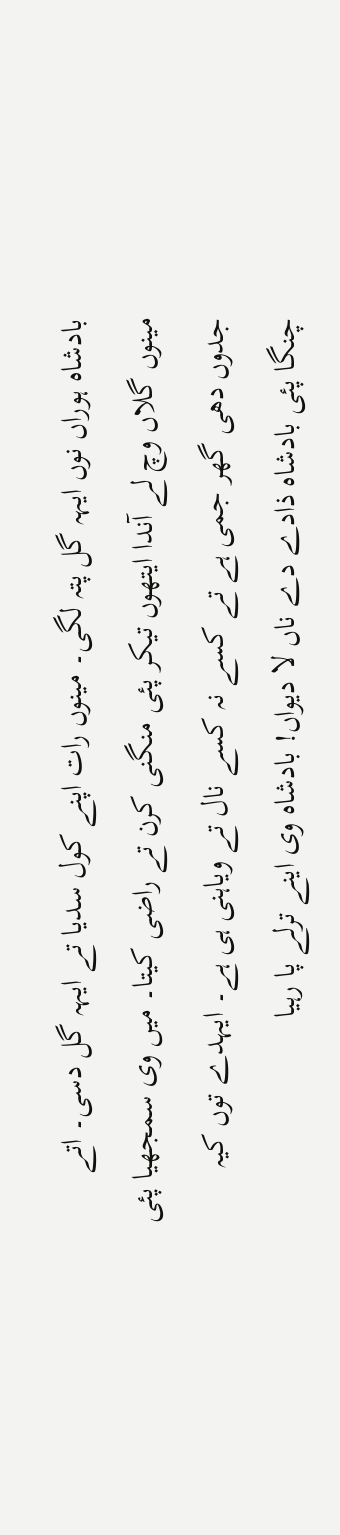بادشاہ ہوراں نوں ایہہ گل پتہ لگی۔ مینوں رات اپنے کول سدیا تے ایہہ گل دسی۔ اتے مینوں گلاں وچ لے آندا ایتھوں تیکر پئی منگنی کرن تے راضی کیتا۔ میں وی سمجھیا پئی جدوں دھی گھر جمی ہے تے کسے نہ کسے نال تے ویاہنی ہی ہے۔ ایہدے توں کیہ چنگا پئی بادشاہ ذادے دے ناں لا دیواں! بادشاہ وی اینے ترلے پا رہیا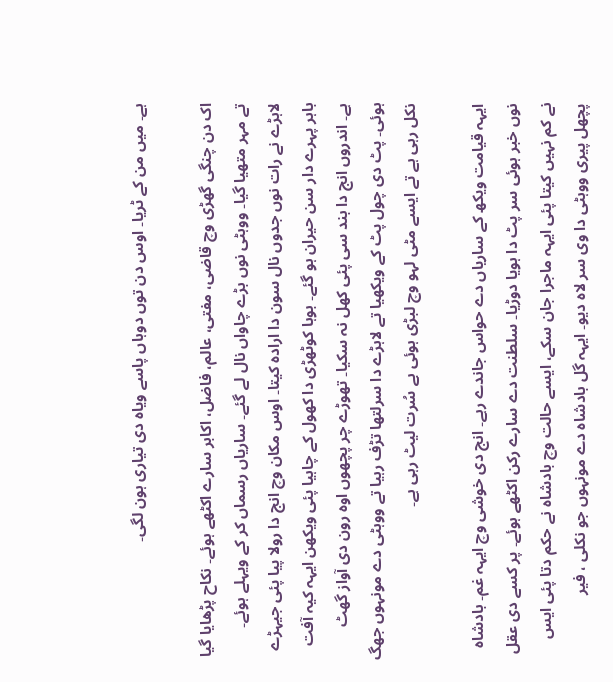ہے۔ میں من کے ٹریا۔ اوس دن توں دوہاں پاسے ویاہ دی تیاری ہون لگی۔

اک دن چنگی گھڑی وچ قاضی، مفتی، عالم، فاضل، اکابر سارے اکٹھے ہوئے۔ نکاح پڑھایا گیا تے مہر متھیا گیا۔ ووہٹی نوں بڑے چاواں نال لے گئے۔ ساریاں رسماں کر کے ویہلے ہوئے۔ لاہڑے نے رات نوں جدوں نال سون دا ارادہ کیتا۔ اوس مکان وچ انج دا رولا پیا پئی جیہڑے باہر پہرے دار سن حیران ہو گئے۔ بوہا کوٹھڑی دا کھول کے چاہیا پئی ویکھن ایہہ کیہ آفت ہے۔ اندروں انج دا بند سی پئی کھل نہ سکیا۔ تھوڑے چر پچھوں اوہ رون دی آواز گھٹ ہوئی۔ پٹ دی چول پٹ کے ویکھیا تے لاہڑے دا سرلتھا تڑف رہیا تے ووہٹی دے مونہوں جھگ نکل رہی ہے تے ایسے مٹی لہو وچ لبڑی ہوئی بے سُرت لیٹ رہی ہے۔

ایہہ قیامت ویکھ کے ساریاں دے حواس جاندے رہے۔ انج دی خوشی وچ ایہہ غم۔ بادشاہ نوں خبر ہوئی سر پٹ دا ہویا دوڑیا۔ سلطنت دے سارے رکن اکٹھے ہوئے۔ پر کسے دی عقل نے کم نہیں کیتا پئی ایہہ ماجرا جان سکے، ایسے حالت وچ بادشاہ نے حکم دتا پئی ایس پچھل پیری ووہٹی دا وی سر لاہ دیو۔ ایہہ گل بادشاہ دے مونہوں جو نکلی ، فیر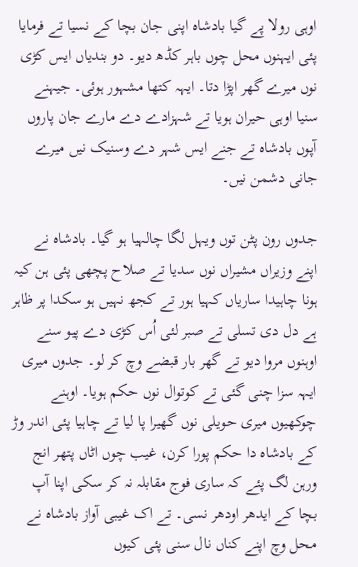اوہی رولا پے گیا بادشاہ اپنی جان بچا کے نسیا تے فرمایا پئی ایہنوں محل چوں باہر کڈھ دیو۔ دو بندیاں ایس کڑی نوں میرے گھر اپڑا دتا۔ ایہہ کتھا مشہور ہوئی۔ جیہنے سنیا اوہی حیران ہویا تے شہزادے دے مارے جان پاروں آپوں بادشاہ تے جنے ایس شہر دے وسنیک نیں میرے جانی دشمن نیں۔

جدوں رون پٹن توں ویہل لگا چالہیا ہو گیا۔ بادشاہ نے اپنے وزیراں مشیراں نوں سدیا تے صلاح پچھی پئی ہن کیہ ہونا چاہیدا ساریاں کہیا ہور تے کجھ نہیں ہو سکدا پر ظاہر ہے دل دی تسلی تے صبر لئی اُس کڑی دے پیو سنے اوہنوں مروا دیو تے گھر بار قبضے وچ کر لو۔ جدوں میری ایہہ سزا چنی گئی تے کوتوال نوں حکم ہویا۔ اوہنے چوکھیوں میری حویلی نوں گھیرا پا لیا تے چاہیا پئی اندر وڑ کے بادشاہ دا حکم پورا کرن، غیب چوں اٹاں پتھر انج ورہن لگ پئے کہ ساری فوج مقابلہ نہ کر سکی اپنا آپ بچا کے ایدھر اودھر نسی۔ تے اک غیبی آواز بادشاہ نے محل وچ اپنے کناں نال سنی پئی کیوں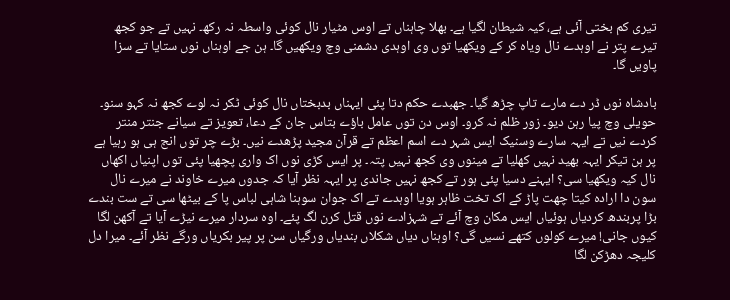تیری کم بختی آئی ہے، کیہ شیطان لگیا ہے۔ بھلا چاہناں تے اوس مٹیار نال کوئی واسطہ نہ رکھ۔ نہیں تے جو کجھ تیرے پتر نے اوہدے نال ویاہ کر کے ویکھیا توں وی اوہدی دشمنی وچ ویکھیں گا۔ ہن جے اوہناں نوں ستایا تے سزا پاویں گا۔

بادشاہ نوں ڈر دے مارے تاپ چڑھ گیا۔ جھبدے حکم دتا پئی ایہناں بدبختاں نال کوئی ٹکر نہ لوے کجھ نہ کہو سنو۔ حویلی وچ پیا رہن دیو۔ زور ظلم نہ کرو۔ اوس دن توں عامل باؤے بتاس جان کے دعا، تعویز تے سیانے جنتر منتر کردے نیں تے ایہہ سارے وسنیک ایس شہر دے اسم اعظم تے قرآن مجید پڑھدے نیں۔ بڑے چر توں انج ہی ہو رہیا ہے پر ہن تیکر ایہہ بھید نہیں کھلیا تے مینوں وی کجھ نہیں پتہ۔ پر ایس کڑی نوں اک واری پچھیا پئی توں اپنیاں اکھاں نال کیہ ویکھیا سی؟ ایہنے دسیا پئی ہور تے کجھ نہیں جاندی پر ایہہ نظر آیا کہ جدوں میرے خاوند نے میرے نال سون دا ارادہ کیتا چھت پاڑ کے اک تخت ظاہر ہویا اوہدے تے اک جوان سوہنا شاہی لباس پا کے بیٹھا سی تے ست بندے بڑا پربندھ کردیاں ہوئیاں ایس مکان وچ آئے تے شہزادے نوں قتل کرن لگ پئے۔ اوہ سردار میرے نیڑے آیا تے آکھن لگا کیوں جانی! میرے کولوں کتھے نسیں گی؟ اوہناں دیاں شکلاں بندیاں ورگیاں سن پر پیر بکریاں ورگے نظر آئے۔ میرا دل کلیجہ دھڑکن لگا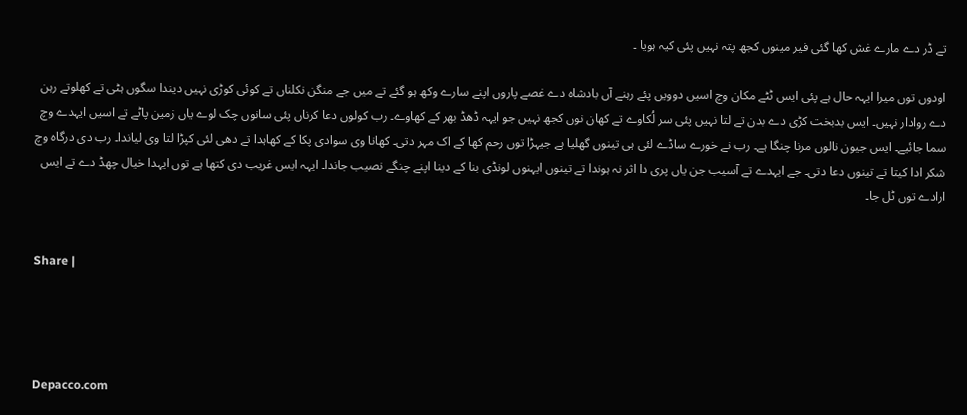تے ڈر دے مارے غش کھا گئی فیر مینوں کجھ پتہ نہیں پئی کیہ ہویا ۔

اودوں توں میرا ایہہ حال ہے پئی ایس ٹٹے مکان وچ اسیں دوویں پئے رہنے آں بادشاہ دے غصے پاروں اپنے سارے وکھ ہو گئے تے میں جے منگن نکلناں تے کوئی کوڑی نہیں دیندا سگوں ہٹی تے کھلوتے رہن دے روادار نہیں۔ ایس بدبخت کڑی دے بدن تے لتا نہیں پئی سر لُکاوے تے کھان نوں کجھ نہیں جو ایہہ ڈھڈ بھر کے کھاوے۔ رب کولوں دعا کرناں پئی سانوں چک لوے یاں زمین پاٹے تے اسیں ایہدے وچ سما جائیے۔ ایس جیون نالوں مرنا چنگا ہے۔ رب نے خورے ساڈے لئی ہی تینوں گھلیا ہے جیہڑا توں رحم کھا کے اک مہر دتی۔ کھانا وی سوادی پکا کے کھاہدا تے دھی لئی کپڑا لتا وی لیاندا۔ رب دی درگاہ وچ شکر ادا کیتا تے تینوں دعا دتی۔ جے ایہدے تے آسیب جن یاں پری دا اثر نہ ہوندا تے تینوں ایہنوں لونڈی بنا کے دینا اپنے چنگے نصیب جاندا۔ ایہہ ایس غریب دی کتھا ہے توں ایہدا خیال چھڈ دے تے ایس ارادے توں ٹل جا۔


Share |




Depacco.com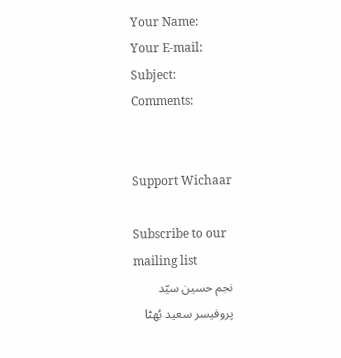Your Name:
Your E-mail:
Subject:
Comments:


Support Wichaar

Subscribe to our mailing list
نجم حسین سیّد
پروفیسر سعید بُھٹا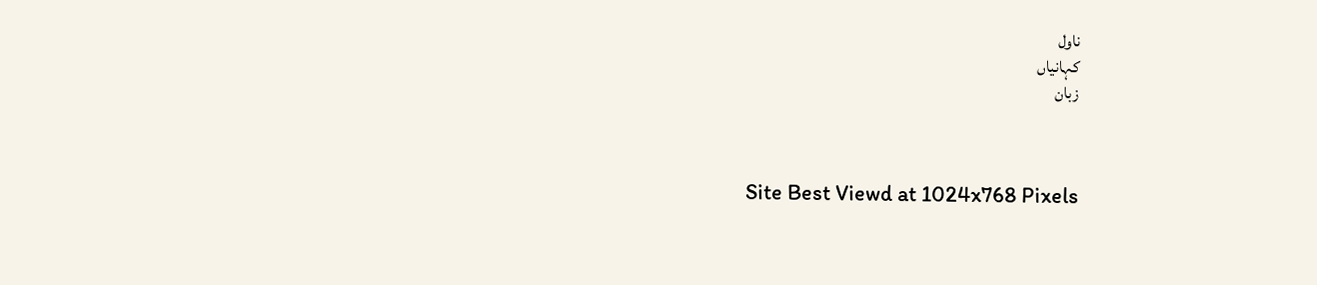ناول
کہانیاں
زبان



Site Best Viewd at 1024x768 Pixels